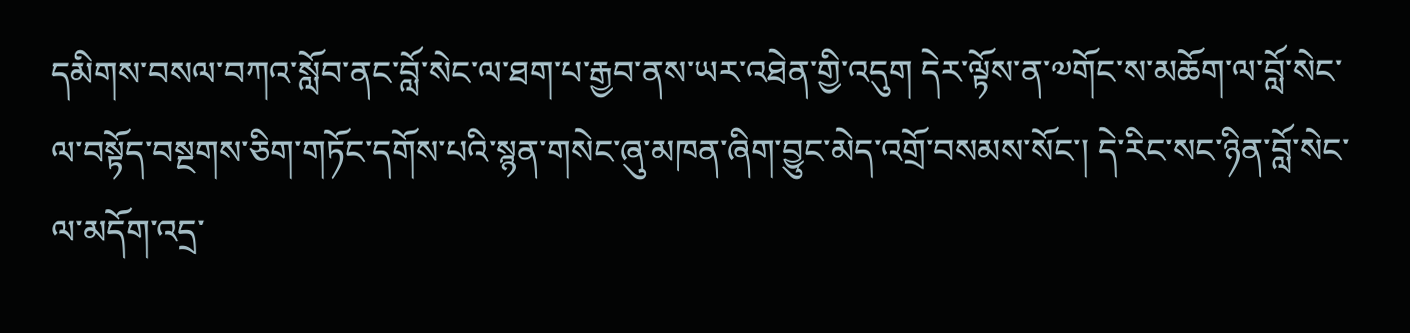དམིགས་བསལ་བཀའ་སློབ་ནང་བློ་སེང་ལ་ཐག་པ་རྒྱབ་ནས་ཡར་འཐེན་གྱི་འདུག དེར་ལྟོས་ན་༧གོང་ས་མཆོག་ལ་བློ་སེང་ལ་བསྟོད་བསྔགས་ཅིག་གཏོང་དགོས་པའི་སྙན་གསེང་ཞུ་མཁན་ཞིག་བྱུང་མེད་འགྲོ་བསམས་སོང་། དེ་རིང་སང་ཉིན་བློ་སེང་ལ་མདོག་འདྲ་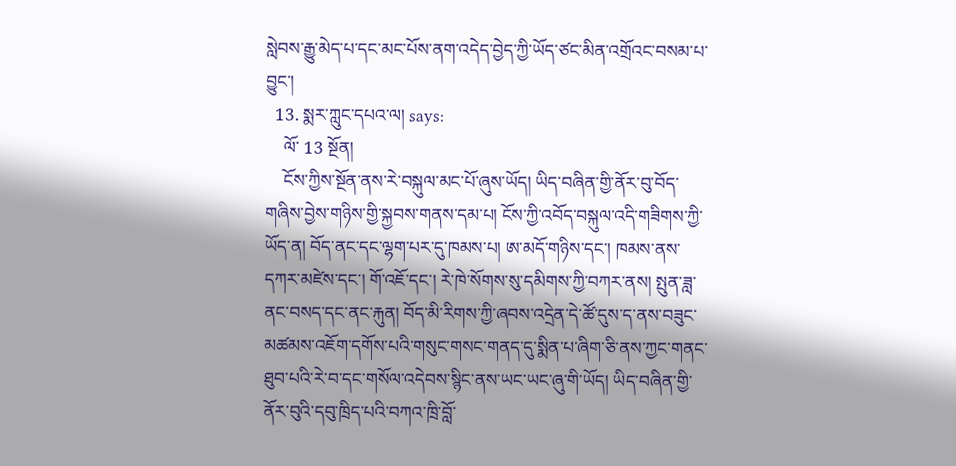སླེབས་རྒྱུ་མེད་པ་དང་མང་པོས་ནག་འདེད་བྱེད་ཀྱི་ཡོད་ཙང་མིན་འགྲོའང་བསམ་པ་བྱུང་།
  13. སྨར་ཀླུང་དཔའ་ལ། says:
    ལོ་ 13 སྔོན།
    ངོས་ཀྱིས་སྔོན་ནས་རེ་བསྐུལ་མང་པོ་ཞུས་ཡོད། ཡིད་བཞིན་གྱི་ནོར་བུ་བོད་གཞིས་བྱེས་གཉིས་གྱི་སྐྱབས་གནས་དམ་པ། ངོས་ཀྱི་འབོད་བསྐུལ་འདི་གཟིགས་ཀྱི་ཡོད་ན། བོད་ནང་དང་ལྷག་པར་དུ་ཁམས་པ། ཨ་མདོ་གཉིས་དང་། ཁམས་ནས་དཀར་མཛེས་དང་། གོ་འཇོ་དང་། རེ་ཁེ་སོགས་སུ་དམིགས་ཀྱི་བཀར་ནས། སྤུན་ཟླ་ནང་བསད་དང་ནང་རྐུན། བོད་མི་རིགས་ཀྱི་ཞབས་འདྲེན་དེ་ཚོ་དུས་ད་ནས་བཟུང་མཚམས་འཇོག་དགོས་པའི་གསུང་གསང་གནད་དུ་སྨིན་པ་ཞིག་ཅི་ནས་ཀྱང་གནང་ཐུབ་པའི་རེ་བ་དང་གསོལ་འདེབས་སྙིང་ནས་ཡང་ཡང་ཞུ་གི་ཡོད། ཡིད་བཞིན་གྱི་ནོར་བུའི་དབུ་ཁྲིད་པའི་བཀའ་ཁྲི་བློ་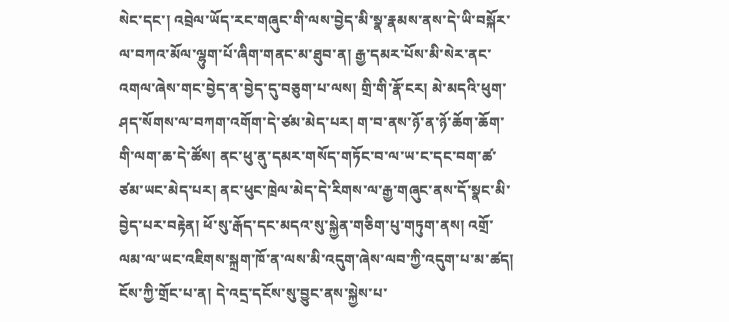སེང་དང་། འབྲེལ་ཡོད་རང་གཞུང་གི་ལས་བྱེད་མི་སྣ་རྣམས་ནས་དེ་ཡི་བསྐོར་ལ་བཀའ་མོལ་ལྷུག་པོ་ཞིག་གནང་མ་ཐུབ་ན། རྒྱ་དམར་པོས་མི་སེར་ནང་འགལ་ཞེས་གང་བྱེད་ན་བྱེད་དུ་བཅུག་པ་ལས། གྲི་གི་རྣོ་ངར། མེ་མདའི་ཕུག་ཤད་སོགས་ལ་བཀག་འགོག་དེ་ཙམ་མེད་པར། ག་བ་ནས་ཉོ་ན་ཉོ་ཆོག་ཆོག་གི་ལག་ཆ་དེ་ཚོས། ནང་ཕུ་ནུ་དམར་གསོད་གཏོང་བ་ལ་ཡ་ང་དང་བག་ཚ་ཙམ་ཡང་མེད་པར། ནང་ཕུང་ཁྲེལ་མེད་དེ་རིགས་ལ་རྒྱ་གཞུང་ནས་དོ་སྣང་མི་བྱེད་པར་བརྟེན། ཕོ་སུ་རྒོད་དང་མདའ་སུ་སྐྱེན་གཅིག་པུ་གཏུག་ནས། འགྲོ་ལམ་ལ་ཡང་འཇིགས་སྐྲག་ཁོ་ན་ལས་མི་འདུག་ཞེས་ལབ་ཀྱི་འདུག་པ་མ་ཚད། ངོས་ཀྱི་གྲོང་པ་ན། དེ་འདྲ་དངོས་སུ་བྱུང་ནས་སྐྱེས་པ་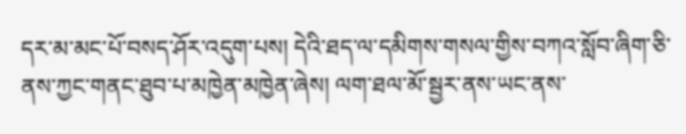དར་མ་མང་པོ་བསད་ཤོར་འདུག་པས། དེའི་ཐད་ལ་དམིགས་གསལ་གྱིས་བཀའ་སློབ་ཞིག་ཅི་ནས་ཀྱང་གནང་ཐུབ་པ་མཁྱེན་མཁྱེན་ཞེས། ལག་ཐལ་མོ་སྦྱར་ནས་ཡང་ནས་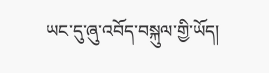ཡང་དུ་ཞུ་འབོད་བསྐུལ་གྱི་ཡོད།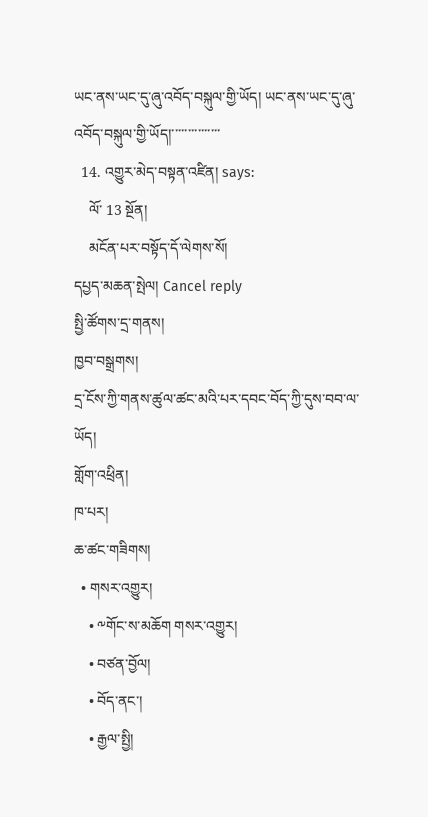ཡང་ནས་ཡང་དུ་ཞུ་འབོད་བསྐུལ་གྱི་ཡོད། ཡང་ནས་ཡང་དུ་ཞུ་འབོད་བསྐུལ་གྱི་ཡོད།་་་་་་་་་་་་་་་
  14. འགྱུར་མེད་བསྟན་འཛིན། says:
    ལོ་ 13 སྔོན།
    མངོན་པར་བསྟོད་དོ་ལེགས་སོ།
དཔྱད་མཆན་སྤེལ། Cancel reply
སྤྱི་ཚོགས་དྲ་གནས།
ཁྱབ་བསྒྲགས།
དྲ་ངོས་ཀྱི་གནས་ཚུལ་ཚང་མའི་པར་དབང་བོད་ཀྱི་དུས་བབ་ལ་ཡོད།
གློག་འཕྲིན།
ཁ་པར།
ཆ་ཚང་གཟིགས།
  • གསར་འགྱུར།
    • ༸གོང་ས་མཆོག གསར་འགྱུར།
    • བཙན་བྱོལ།
    • བོད་ནང་།
    • རྒྱལ་སྤྱི།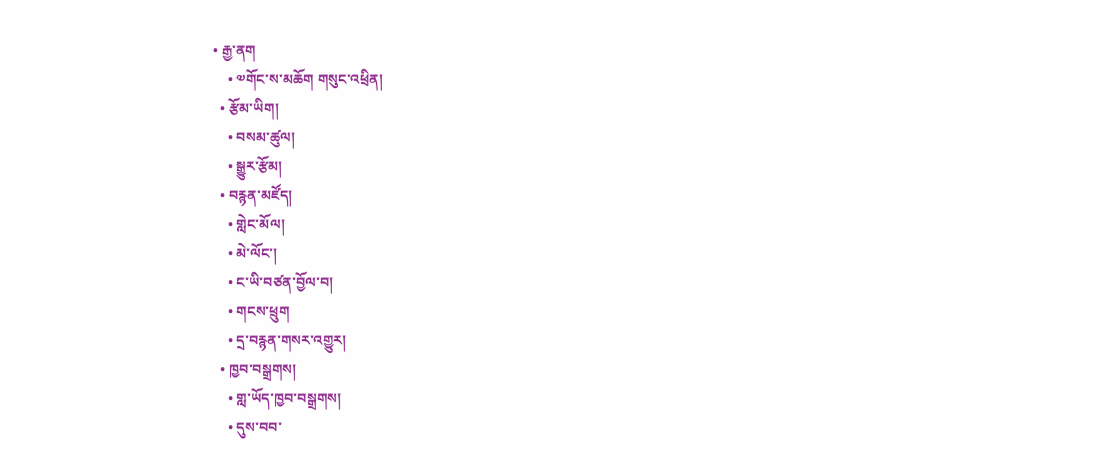• རྒྱ་ནག
    • ༧གོང་ས་མཆོག གསུང་འཕྲིན།
  • རྩོམ་ཡིག།
    • བསམ་ཚུལ།
    • སྒྱུར་རྩོམ།
  • བརྙན་མཛོད།
    • གླེང་མོལ།
    • མེ་ལོང་།
    • ང་ཡི་བཙན་བྱོལ་བ།
    • གངས་ཕྲུག
    • དྲ་བརྙན་གསར་འགྱུར།
  • ཁྱབ་བསྒྲགས།
    • གླ་ཡོད་ཁྱབ་བསྒྲགས།
    • དུས་བབ་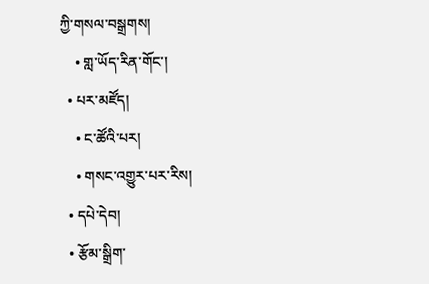ཀྱི་གསལ་བསྒྲགས།
    • གླ་ཡོད་རིན་གོང་།
  • པར་མཛོད།
    • ང་ཚོའི་པར།
    • གསང་འགྱུར་པར་རིས།
  • དཔེ་དེབ།
  • རྩོམ་སྒྲིག་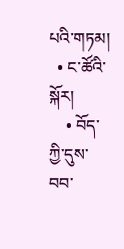པའི་གཏམ།
  • ང་ཚོའི་སྐོར།
    • བོད་ཀྱི་དུས་བབ་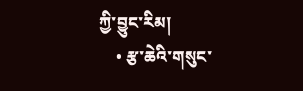ཀྱི་བྱུང་རིམ།
    • རྩ་ཆེའི་གསུང་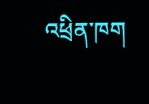འཕྲིན་ཁག